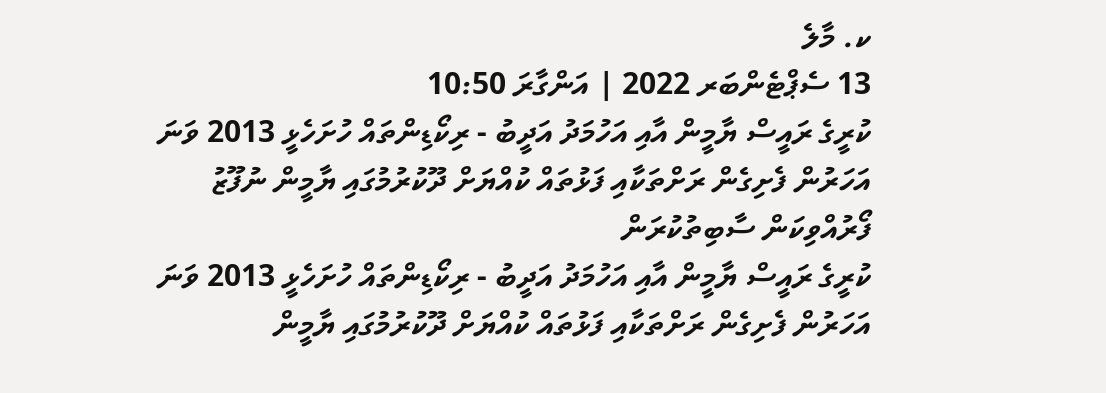ކ. މާލެ
13 ސެޕްޓެންބަރ 2022 | އަންގާރަ 10:50
ކުރީގެ ރައީސް ޔާމީން އާއި އަހުމަދު އަދީބު - ރިކޯޑިންތައް ހުށަހެޅީ 2013 ވަނަ އަހަރުން ފެށިގެން ރަށްތަކާއި ފަޅުތައް ކުއްޔަށް ދޫކުރުމުގައި ޔާމީން ނުފޫޒު ފޯރުއްވިކަން ސާބިތުކުރަން
ކުރީގެ ރައީސް ޔާމީން އާއި އަހުމަދު އަދީބު - ރިކޯޑިންތައް ހުށަހެޅީ 2013 ވަނަ އަހަރުން ފެށިގެން ރަށްތަކާއި ފަޅުތައް ކުއްޔަށް ދޫކުރުމުގައި ޔާމީން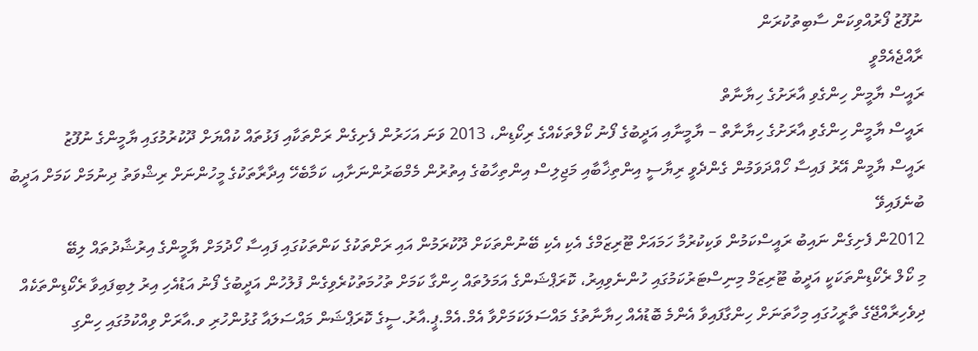ނުފޫޒު ފޯރުއްވިކަން ސާބިތުކުރަން
ރާއްޖެއެމްވީ
ރައީސް ޔާމީން ހިންގެވި އާރަށުގެ ހިޔާނާތް
ރައީސް ޔާމީން ހިންގެވި އާރަށުގެ ހިޔާނާތް – ޔާމީނާއި އަދީބުގެ ފޯނު ކޯލްތަކެއްގެ ރިކޯޑިން، 2013 ވަނަ އަހަރުން ފެށިގެން ރަށްތަކާއި ފަޅުތައް ކުއްޔަށް ދޫކުރުމުގައި ޔާމީންގެ ނުފޫޒު
ރައީސް ޔާމީން އޭރު ފައިސާ ހޯއްދަވަމުން ގެންދެވީ ރިޔާސީ އިންތިޚާބާއި މަޖިލިސް އިންތިހާބުގެ އިތުރުން މެމްބަރުންނަށާއި، ކަމާބެހޭ އިދާރާތަކުގެ މީހުންނަށް ރިޝްވަތު ދިނުމަށް ކަމަށް އަދީބު ބުނެފައިވޭ
2012ން ފެށިގެން ނައިބު ރައީސްކަމުން ވަކިކުރުމާ ހަމައަށް ޓޫރިޒަމްގެ އެކި އެކި ބޭނުންތަކަށް ދޫކުރަމުން އައި ރަށްތަކުގެ ކަންތަކުގައި ފައިސާ ހޯދުމަށް ޔާމީންގެ އިރުޝާދުތައް ލިބޭ
މި ކޯލް ރެކޯޑިންތަކަކީ އަދީބު ޓޫރިޒަމް މިނިސްޓަރުކަމުގައި ހުންނެވިއިރު، ކޮރަޕްޝަންގެ އަމަލުތައް ހިންގާ ކަމަށް ތުހުމަތުކުރެވިގެން ފުލުހުން އަދީބުގެ ފޯނު އަޑުއެހި އިރު ލިބިފައިވާ ރެކޯޑިންތަކެއް
ދިވެހިރާއްޖޭގެ ތާރީހުގައި މިހާތަނަށް ހިންގާފައިވާ އެންމެ ބޮޑުއެއް ހިޔާނާތުގެ މައްސަލަކަމަށްވާ އެމް.އެމް.ޕީ.އާރު.ސީގެ ކޮރަޕްޝަން މައްސަލައާ ގުޅުންހުރި ވ.އާރަށް ވިއްކުމުގައި ހިންގި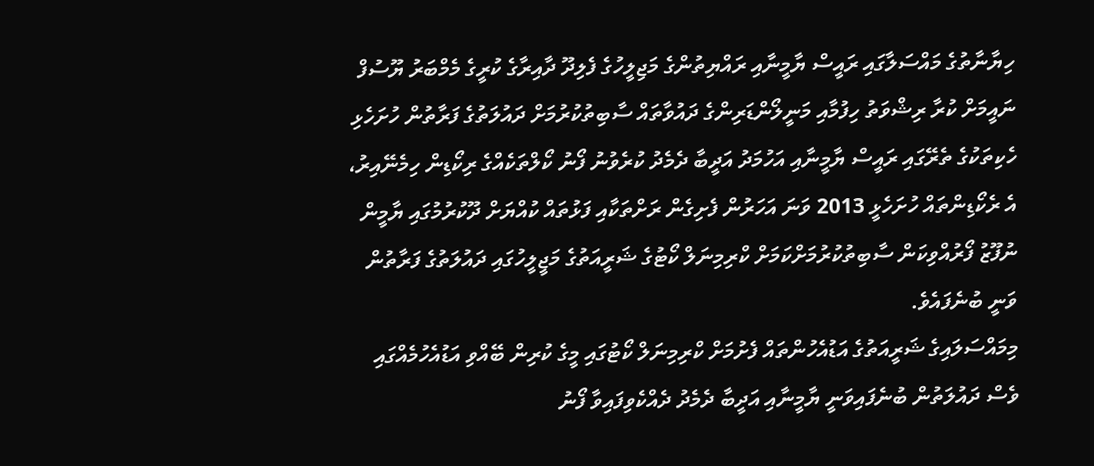ހިޔާނާތުގެ މައްސަލާގައި ރައީސް ޔާމީނާއި ރައްޔިތުންގެ މަޖިލީހުގެ ފެލިދޫ ދާއިރާގެ ކުރީގެ މެމްބަރު ޔޫސުފް ނައީމަށް ކުރާ ރިޝްވަތު ހިފުމާއި މަނީލޯންޑަރިންގެ ދައުވާތައް ސާބިތުކުރުމަށް ދައުލަތުގެ ފަރާތުން ހުށަހެޅި ހެކިތަކުގެ ތެރޭގައި ރައީސް ޔާމީނާއި އަހުމަދު އަދީބާ ދެމެދު ކުރެވުނު ފޯނު ކޯލްތަކެއްގެ ރިކޯޑިން ހިމެނޭއިރު، އެ ރެކޯޑިންތައް ހުށަހެޅީ 2013 ވަނަ އަހަރުން ފެށިގެން ރަށްތަކާއި ފަޅުތައް ކުއްޔަށް ދޫކުރުމުގައި ޔާމީން ނުފޫޒު ފޯރުއްވިކަން ސާބިތުކުރުމަށްކަމަށް ކްރިމިނަލް ކޯޓުގެ ޝަރީއަތުގެ މަޖީލީހުގައި ދައުލަތުގެ ފަރާތުން ވަނީ ބުނެފައެވެ.
މިމައްސަލައިގެ ޝަރީއަތުގެ އަޑުއެހުންތައް ފެށުމަށް ކްރިމިނަލް ކޯޓުގައި މީގެ ކުރިން ބޭއްވި އަޑުއެހުމެއްގައި ވެސް ދައުލަތުން ބުނެފައިވަނީ ޔާމީނާއި އަދީބާ ދެމެދު ދެއްކެވިފައިވާ ފޯނު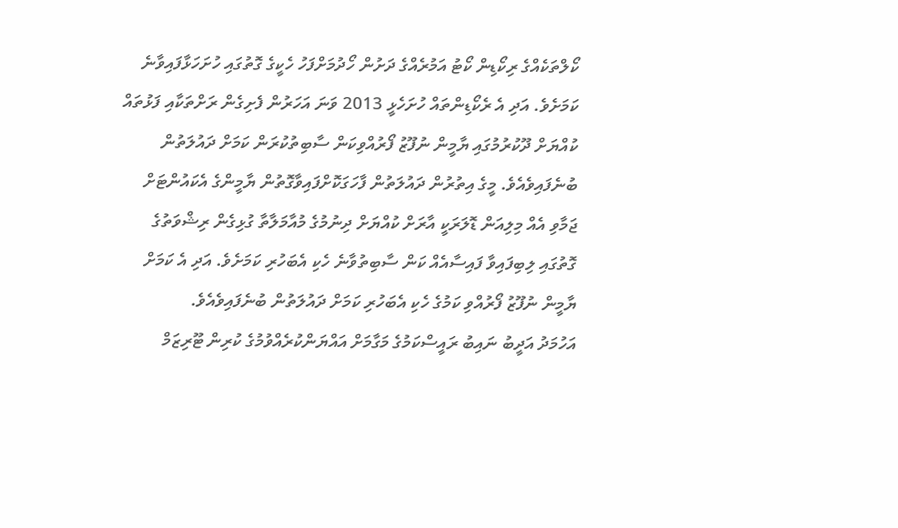ކޯލްތަކެއްގެ ރިކޯޑިން ކޯޓު އަމުރެއްގެ ދަށުން ހޯދުމަށްފަހު ހެކީގެ ގޮތުގައި ހުށަހަޅާފައިވާނެ ކަމަށެވެ. އަދި އެ ރެކޯޑިންތައް ހުށަހެޅީ 2013 ވަނަ އަހަރުން ފެށިގެން ރަށްތަކާއި ފަޅުތައް ކުއްޔަށް ދޫކުރުމުގައި ޔާމީން ނުފޫޒު ފޯރުއްވިކަން ސާބިތުކުރަން ކަމަށް ދައުލަތުން ބުނެފައިވެއެވެ. މީގެ އިތުރުން ދައުލަތުން ފާހަގަކޮށްފައިވާގޮތުން ޔާމީންގެ އެކައުންޓަށް ޖަމާވި އެއް މިލިއަން ޑޮލަރަކީ އާރަށް ކުއްޔަށް ދިނުމުގެ މުއާމަލާތާ ގުޅިގެން ރިޝްވަތުގެ ގޮތުގައި ލިބިފައިވާ ފައިސާއެއް ކަން ސާބިތުވާނެ ހެކި އެބަހުރި ކަމަށެވެ. އަދި އެ ކަމަށް ޔާމީން ނުފޫޒު ފޯރުއްވި ކަމުގެ ހެކި އެބަހުރި ކަމަށް ދައުލަތުން ބުނެފައިވެއެވެ.
އަހުމަދު އަދީބު ނައިބު ރައީސްކަމުގެ މަގާމަށް އައްޔަންކުރެއްވުމުގެ ކުރިން ޓޫރިޒަމް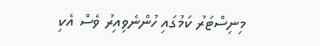މިނިސްޓަރު ކަމުގައި ހުންނެވިއިރު ވެސް އެކި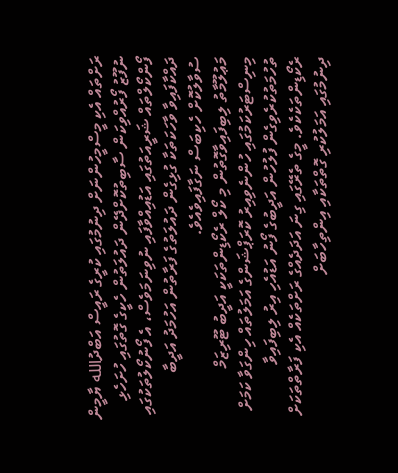ރަށްތައް އެކި މީސްމީހުންނަށް ދިނުމުގައި ކުރީގެ ރައީސް އަބްދުالله ޔާމީން ނުފޫޒު ފޯރުއްވިކަން ސާބިތުކޮށްދޭން ދައުލަތުން ހެކީގެ ގޮތުގައި ހުށަހެޅި ފޯންކޯލްތައް ޝަރީއަތުގައި އަޑުއިއްވާފައި ނުވިނަމަވެސް، އެ ފޯނުކޯލުތަކުގައި ދައްކާފައިވާ ވާހަކަތަކާ ގުޅިގެން ދައުލަތުގެ ފަރާތުން އަހުމަދު އަދީބާ ސުވާލުކޮށް ހެކިބަސް ނަގާފައިވެއެވެ.
މަޢުލޫމާތު ލިބިފައިވާގޮތުން މި ކޯލް ރެކޯޑިންތަކަކީ އަދީބު ޓޫރިޒަމް މިނިސްޓަރުކަމުގައި ހުންނެވިއިރު ކޮރަޕްޝަންގެ އަމަލުތައް ހިންގަވާ ކަމަށް ތުހުމަތުކުރެވިގެން ފުލުހުން އަދީބުގެ ފޯނު އަޑުއެހި އިރު ލިބިފައިވާ ރެކޯޑިންތަކެކެވެ. މީގެ ތެރޭގައި ގިނަ އަދަދެއްގެ ރަށްތަކެއް އެކި ފަރާތްތަކަށް ދިނުމުގައި އަމަލުކުރި ގޮތްތަކާއި އިންތިހާބަށް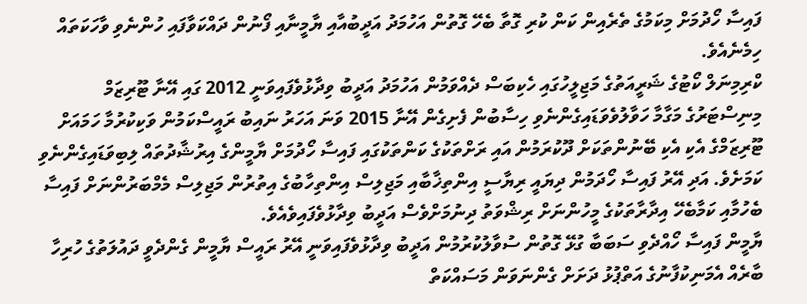ފައިސާ ހޯދުމަށް މިކަމުގެ ތެރެއިން ކަން ކުރި ގޮތާ ބެހޭ ގޮތުން އަހުމަދު އަދީބުއާއި ޔާމީނާއި ފޯނުން ދައްކަވާފައި ހުންނެވި ވާހަކަތައް ހިމެނެއެވެ.
ކްރިމިނަލް ކޯޓުގެ ޝަރީއަތުގެ މަޖިލީހުގައި ހެކިބަސް ދެއްވަމުން އަހުމަދު އަދީބު ވިދާޅުވެފައިވަނީ 2012 ގައި އޭނާ ޓޫރިޒަމް މިނިސްޓަރުގެ މަގާމާ ހަވާލުވެވަޑައިގެންނެވި ހިސާބުން ފެށިގެން އޭނާ 2015 ވަނަ އަހަރު ނައިބު ރައީސްކަމުން ވަކިކުރުމާ ހަމައަށް ޓޫރިޒަމްގެ އެކި އެކި ބޭނުންތަކަށް ދޫކުރަމުން އައި ރަށްތަކުގެ ކަންތަކުގައި ފައިސާ ހޯދުމަށް ޔާމީންގެ އިރުޝާދުތައް ލިބިވަޑައިގެންނެވި ކަމަށެވެ. އަދި އޭރު ފައިސާ ހޯދަމުން ދިޔައީ ރިޔާސީ އިންތިޚާބާއި މަޖިލިސް އިންތިހާބުގެ އިތުރުން މަޖިލިސް މެމްބަރުންނަށް ފައިސާ ބެހުމާއި ކަމާބެހޭ އިދާރާތަކުގެ މީހުންނަށް ރިޝްވަތު ދިނުމަށްވެސް އަދީބު ވިދާޅުވެފައިވެއެވެ.
ޔާމީން ފައިސާ ހޯއްދެވި ސަބަބާ ގުޅޭ ގޮތުން ސުވާލުކުރުމުން އަދީބު ވިދާޅުވެފައިވަނީ އޭރު ރައީސް ޔާމީން ގެންދެވީ ދައުލަތުގެ ހުރިހާ ބާރެއް އެމަނިކުފާނުގެ އަތްޕުޅު ދަށަށް ގެންނަވަން މަސައްކަތް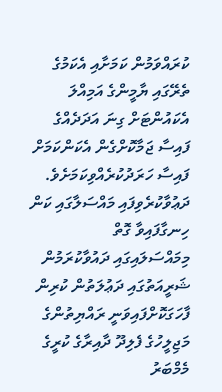ކުރައްވަމުން ކަމަށާއި އެކަމުގެ ތެރޭގައި ޔާމީންގެ އަމިއްލަ އެކައުންޓަށް ގިނަ އަދަދެއްގެ ފައިސާ ޖަމާކޮށްގެން އެކަންކަމަށް ފައިސާ ހަރަދުކުރެއްވިކަމަށެވެ.
ދަޢުވާކުރެވިފައި މައްސަލާގައި ކަން ހިނގާފައިވާ ގޮތް
މިމައްސަލައިގައި ދައުވާކުރަމުން ޝަރީއަތުގައި ދަޢުލަތުން ކުރިން ފާހަގަކޮށްފައިވަނީ ރައްޔިތުންގެ މަޖިލީހުގެ ފެލިދޫ ދާއިރާގެ ކުރީގެ މެމްބަރު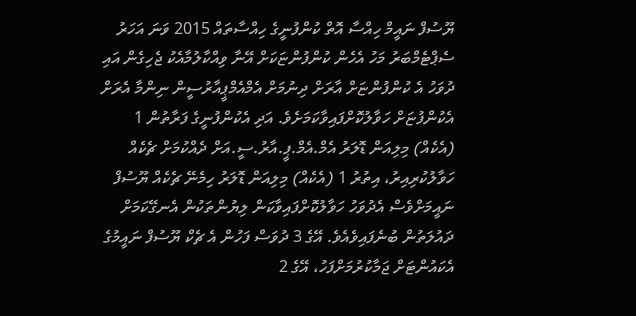ޔޫސުފް ނައީމް ހިއްސާ އޮތް ކުންފުނީގެ ހިއްސާތައް 2015 ވަނަ އަހަރު ސެޕްޓެމްބަރު މަހު އެހެން ކުންފުންޏަކަށް އޭނާ ވިއްކާލުމާއެކު ޖެހިގެން އައި ދުވަހު އެ ކުންފުންޏަށް އާރަށް ދިނުމަށް އެމްއެމްޕީއާރުސީން ނިންމާ އެރަށް އެކުންފުޏަށް ހަވާލުކޮށްފައިވާކަމަށެވެ. އަދި އެކުންފުނީގެ ފަރާތުން 1 (އެކެއް) މިލިއަން ޑޮލަރު އެމް.އެމް.ޕީ.އާރު.ސީ.އަށް ދެއްކުމަށް ޗެކެއް ހަވާލުކުރިއިރު، އިތުރު 1 (އެކެއް) މިލިއަން ޑޮލަރު ހިމެނޭ ޗެކެއް ޔޫސުފް ނައީމަށްވެސް އެދުވަހު ހަވާލުކޮށްފައިވާކަން ލިޔުންތަކުން އެނގޭކަމަށް ދައުލަތުން ބުނެފައިވެއެވެ. އޭގެ 3 ދުވަސް ފަހުން އެ ޗެކް ޔޫސުފް ނައީމުގެ އެކައުންޓަށް ޖަމާކުރުމަށްފަހު، އޭގެ 2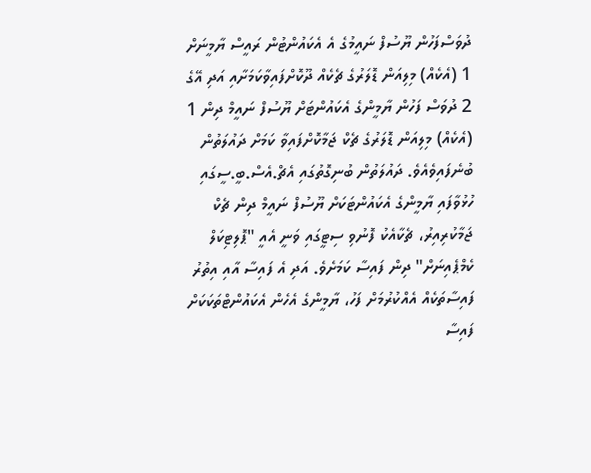ދުވަސްފަހުން ޔޫސުފް ނައީމުގެ އެ އެކައުންޓުން ރައީސް ޔާމީނަށް 1 (އެކެއް) މިލިއަން ޑޮލަރުގެ ޗެކެއް ދޫކޮށްފައިވާކަމަށާއި އަދި އޭގެ 2 ދުވަސް ފަހުން ޔާމީންގެ އެކައުންޓަށް ޔޫސުފް ނައީމް ދިން 1 (އެކެއް) މިލިއަން ޑޮލަރުގެ ޗެކް ޖަމާކޮށްފައިވާ ކަމަށް ދައުލަތުން ބުނެފައިވެއެވެ. ދައުލަތުން ބުނިގޮތުގައި އެޗް.އެސް.ބީ.ސީގައި ހުޅުވާފައި ޔާމީންގެ އެކައުންޓަކަށް ޔޫސުފް ނައީމް ދިން ޗެކް ޖަމާކުރިއިރު، ޗެކާއެކު ފޮނުވި ސިޓީގައި ވަނީ އެއީ "ޕޮލިޓިކަލް ކެމްޕެއިނަށް" ދިން ފައިސާ ކަމަށެވެ. އަދި އެ ފައިސާ އާއި އިތުރު ފައިސާތަކެއް އެއްކުރުމަށް ފަހު، ޔާމީންގެ އެހެން އެކައުންޓްތަކަކަށް ފައިސާ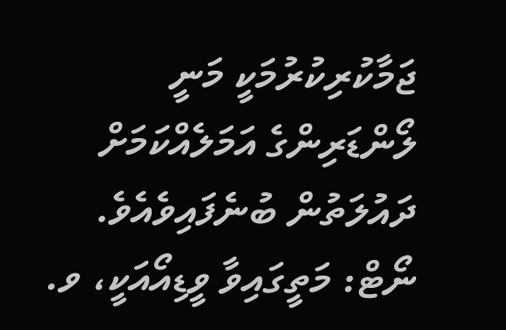ޖަމާކުރިކުރުމަކީ މަނީ ލޯންޑަރިންގެ އަމަލެއްކަމަށް ދައުލަތުން ބުނެފައިވެއެވެ.
ނޯޓް: މަތީގައިވާ ވީޑިއޯއަކީ، ވ.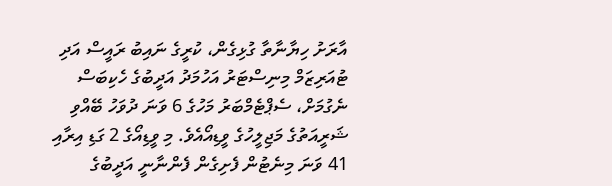އާރަށު ހިޔާނާތާ ގުޅިގެން، ކުރީގެ ނައިބު ރައީސް އަދި ޓުއަރިޒަމް މިނިސްޓަރު އަހުމަދު އަދީބުގެ ހެކިބަސް ނެގުމަށް، ސެޕްޓެމްބަރު މަހުގެ 6 ވަނަ ދުވަހު ބޭއްވި ޝަރީއަތުގެ މަޖިލީހުގެ ވީޑިއޯއެވެ. މި ވީޑިއޯގެ 2 ގަޑި އިރާއި 41 ވަނަ މިނެޓުން ފެށިގެން ފެންނާނީ އަދީބުގެ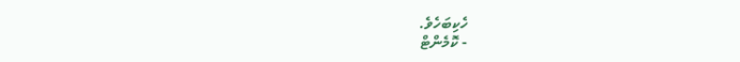ހެކިބަހެވެ.
- ކޮމެންޓް